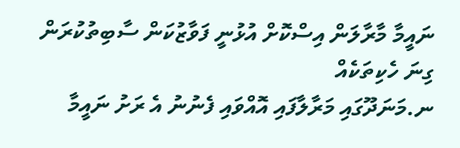ނައީމާ މާރާލަން އިސްކޮށް އުޅުނީ ފަވާޒުކަން ސާބިތުކުރަން ގިނަ ހެކިތަކެއް
ނ.މަނަދޫގައި މަރާލާފައި އޮއްވައި ފެނުނު އެ ރަށު ނައީމާ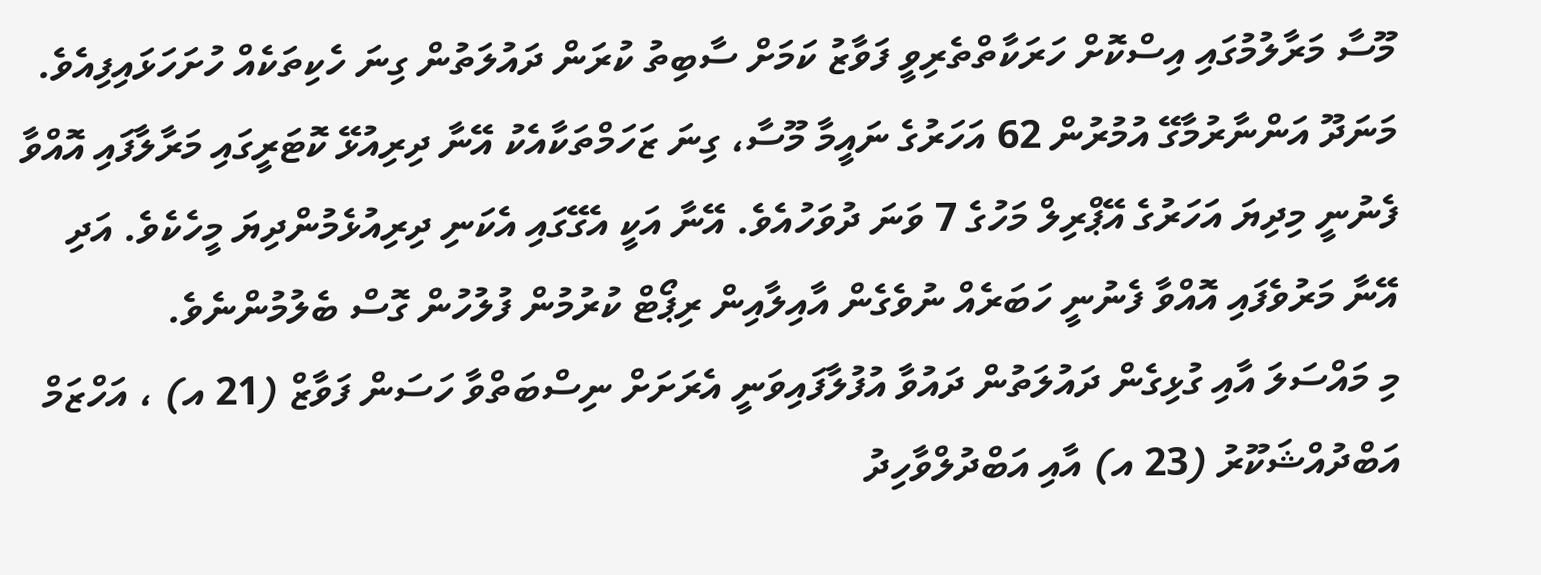މޫސާ މަރާލުމުގައި އިސްކޮށް ހަރަކާތްތެރިވީ ފަވާޒު ކަމަށް ސާބިތު ކުރަން ދައުލަތުން ގިނަ ހެކިތަކެއް ހުށަހަޅައިފިއެވެ.
މަނަދޫ އަންނާރުމާގޭ އުމުރުން 62 އަހަރުގެ ނައީމާ މޫސާ، ގިނަ ޒަހަމްތަކާއެކު އޭނާ ދިރިއުޅޭ ކޮޓަރީގައި މަރާލާފައި އޮއްވާ ފެނުނީ މިދިޔަ އަހަރުގެ އޭޕްރިލް މަހުގެ 7 ވަނަ ދުވަހުއެވެ. އޭނާ އަކީ އެގޭގައި އެކަނި ދިރިއުޅެމުންދިޔަ މީހެކެވެ. އަދި އޭނާ މަރުވެފައި އޮއްވާ ފެނުނީ ހަބަރެއް ނުވެގެން އާއިލާއިން ރިޕޯޓް ކުރުމުން ފުލުހުން ގޮސް ބެލުމުންނެވެ.
މި މައްސަލަ އާއި ގުޅިގެން ދައުލަތުން ދައުވާ އުފުލާފައިވަނީ އެރަށަށް ނިސްބަތްވާ ހަސަން ފަވާޒް (21 އ) ، އަހްޒަމް އަބްދުއްޝަކޫރު (23 އ) އާއި އަބްދުލްވާހިދު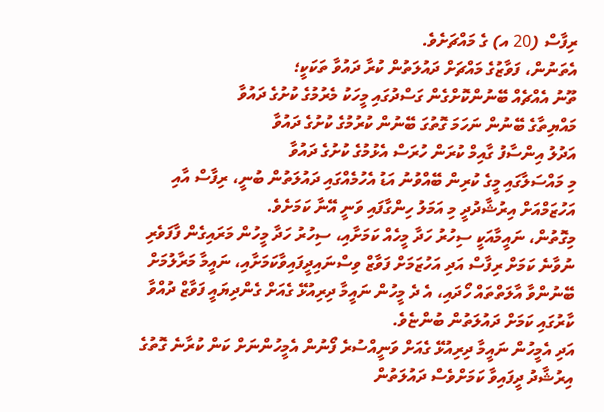ރިފާސް (20 އ) ގެ މައްޗަށެވެ.
އެތަނުން، ފަވާޒުގެ މައްޗަށް ދައުލަތުން ކުރާ ދައުވާ ތަކަކީ؛
ތޫނު އެއްޗެއް ބޭނުންކޮށްގެން ގަސްދުގައި މީހަކު މެރުމުގެ ކުށުގެ ދައުވާ
މައްޔިތާގެ ބޭނުން ނަހަމަ ގޮތުގަ ބޭނުން ކުރުމުގެ ކުށުގެ ދައުވާ
އަދުލު އިންސާފު ގާއިމް ކުރަން ހުރަސް އެޅުމުގެ ކުށުގެ ދައުވާ
މި މައްސަލާގައި މީގެ ކުރިން ބޭއްވުނު އަޑު އެހުމެއްގައި ދައުލަތުން ބުނީ، ރިފާސް އާއި އަހުޒަމްއަށް އިރުޝާދުދީ މި އަމަލު ހިންގާފައި ވަނީ އޭނާ ކަމަށެވެ.
މިގޮތުން، ނައީމާއަކީ ސިހުރު ހަދާ މީހެއް ކަމަށާއި، ސިހުރު ހަދާ މީހުން މަރައިގެން ފާފަވެރި ނުވާނެ ކަމަށް ރިފާސް އަދި އަހުޒަމަށް ފަވާޒް ވިސްނައިދީފައިވާކަމަށާއި، ނައީމާ މަރާލުމަށް ބޭނުންވާ އާލަތްތައް ހޯދައި، އެ ދެ މީހުން ނައީމާ ދިރިއުޅޭ ގެއަށް ގެންދިޔައީ ފަވާޒް ދުއްވާ ކާރުގައި ކަމަށް ދައުލަތުން ބުންޏެވެ.
އަދި އެމީހުން ނައީމާ ދިރިއުޅޭ ގެއަށް ވަނީއްސުރެ ފޯނުން އެމީހުންނަށް ކަން ކުރާނެ ގޮތުގެ އިރުޝާދު ދީފައިވާ ކަމަށްވެސް ދައުލަތުން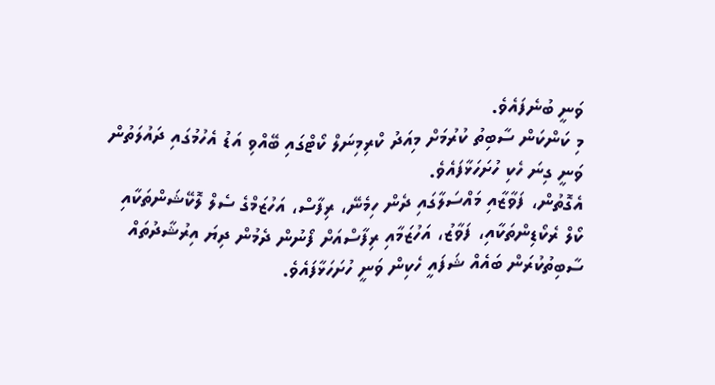ވަނީ ބުނެފައެވެ.
މި ކަންކަން ސާބިތު ކުރުމަށް މިއަދު ކްރިމިނަލް ކޯޓްގައި ބޭއްވި އަޑު އެހުމުގައި ދައުލަތުން ވަނީ ގިނަ ހެކި ހުށަހަޅާފައެވެ.
އެގޮތުން، ފަވާޒާއި މައްސަލާގައި ދެން ހިމެނޭ، ރިފާސް، އަހުޒަމްގެ ސެލް ލޮކޭޝަންތަކާއި ކޯލް ރެކޯޑިންތަކާއި، ފަވާޒު، އަހުޒަމާއި ރިފާސްއަށް ފޯނުން ދެމުން ދިޔަ އިރުޝާދުތައް ސާބިތުކުރަން ބައެއް ޝަފައީ ހެކިން ވަނީ ހުށަހަޅާފައެވެ.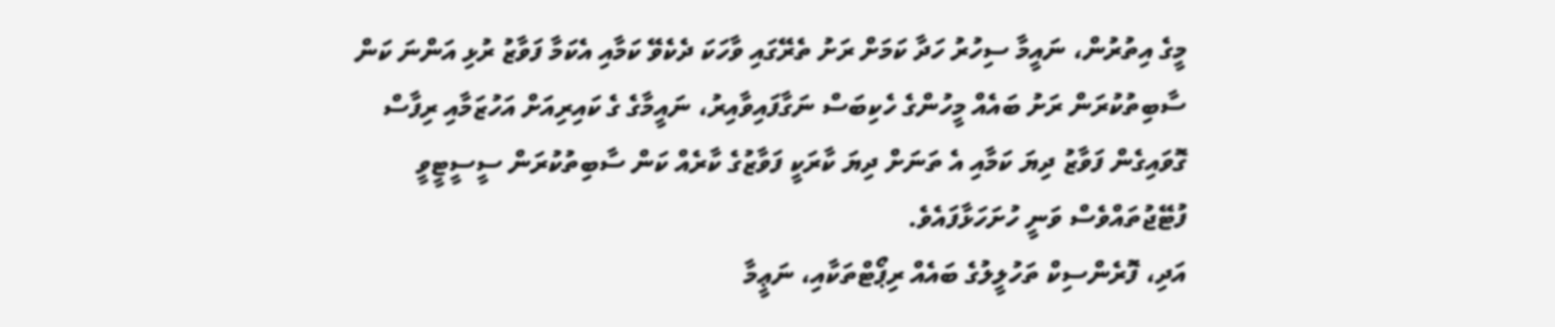މީގެ އިތުރުން، ނައީމާ ސިހުރު ހަދާ ކަމަށް ރަށު ތެރޭގައި ވާހަކަ ދެކެވޭ ކަމާއި އެކަމާ ފަވާޒު ރުޅި އަންނަ ކަން ސާބިތުކުރަން ރަށު ބައެއް މީހުންގެ ހެކިބަސް ނަގާފައިވާއިރު، ނައީމާގެ ގެ ކައިރިއަށް އަހުޒަމާއި ރިފާސް ގޮވައިގެން ފަވާޒު ދިޔަ ކަމާއި އެ ތަނަށް ދިޔަ ކާރަކީ ފަވާޒުގެ ކާރެއް ކަން ސާބިތުކުރަން ސީސީޓީވީ ފުޓޭޖުތައްވެސް ވަނީ ހުށަހަޅާފައެވެ.
އަދި، ފޮރެންސިކް ތަހުލީލުގެ ބައެއް ރިޕޯޓްތަކާއި، ނަޢީމާ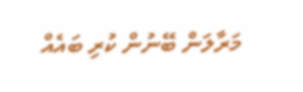މަރާލަން ބޭނުން ކުރި ބައެއް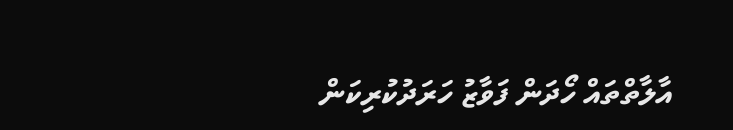އާލާތްތައް ހޯދަން ފަވާޒު ހަރަދުކުރިކަން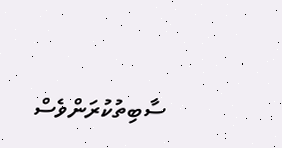ސާބިތުކުރަންވެސް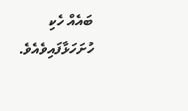ބައެއް ހެކި ހުށަހަޅާފައިވެއެވެ.